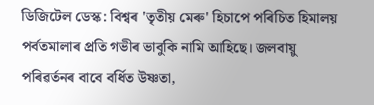ডিজিটেল ডেস্ক: বিশ্বৰ 'তৃতীয় মেৰু' হিচাপে পৰিচিত হিমালয় পৰ্বতমালাৰ প্ৰতি গভীৰ ভাবুকি নামি আহিছে। জলবায়ু পৰিৱৰ্তনৰ বাবে বর্ধিত উষ্ণতা,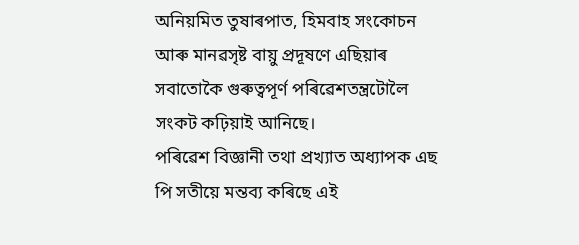অনিয়মিত তুষাৰপাত, হিমবাহ সংকোচন আৰু মানৱসৃষ্ট বায়ু প্রদূষণে এছিয়াৰ সবাতোকৈ গুৰুত্বপূৰ্ণ পৰিৱেশতন্ত্রটোলৈ সংকট কঢ়িয়াই আনিছে।
পৰিৱেশ বিজ্ঞানী তথা প্রখ্যাত অধ্যাপক এছ পি সতীয়ে মন্তব্য কৰিছে এই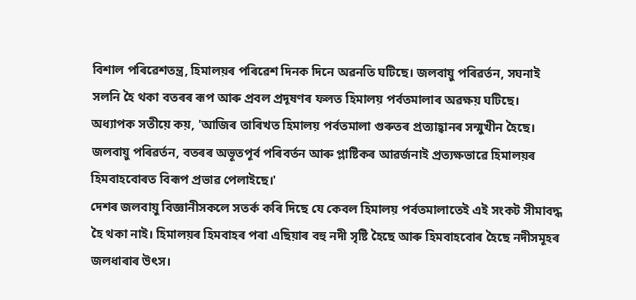বিশাল পৰিৱেশতন্ত্র, হিমালয়ৰ পৰিৱেশ দিনক দিনে অৱনতি ঘটিছে। জলবায়ু পৰিৱৰ্তন, সঘনাই সলনি হৈ থকা বতৰৰ ৰূপ আৰু প্ৰবল প্ৰদূষণৰ ফলত হিমালয় পর্বতমালাৰ অৱক্ষয় ঘটিছে। অধ্যাপক সতীয়ে কয়, 'আজিৰ তাৰিখত হিমালয় পর্বতমালা গুৰুতৰ প্ৰত্যাহ্বানৰ সন্মুখীন হৈছে। জলবায়ু পৰিৱৰ্তন, বতৰৰ অভূতপূর্ব পৰিবৰ্তন আৰু প্লাষ্টিকৰ আৱৰ্জনাই প্রত্যক্ষভাৱে হিমালয়ৰ হিমবাহবোৰত বিৰূপ প্রভাৱ পেলাইছে।'
দেশৰ জলবায়ু বিজ্ঞানীসকলে সতর্ক কৰি দিছে যে কেবল হিমালয় পর্বতমালাতেই এই সংকট সীমাবদ্ধ হৈ থকা নাই। হিমালয়ৰ হিমবাহৰ পৰা এছিয়াৰ বহু নদী সৃষ্টি হৈছে আৰু হিমবাহবোৰ হৈছে নদীসমূহৰ জলধাৰাৰ উৎস।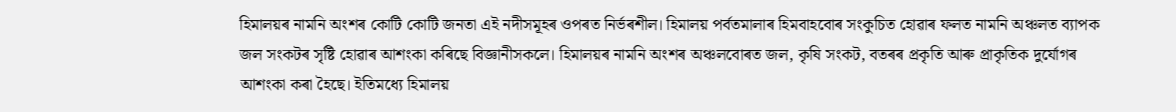হিমালয়ৰ নামনি অংশৰ কোটি কোটি জনতা এই নদীসমূহৰ ওপৰত নিৰ্ভৰশীল। হিমালয় পর্বতমালাৰ হিমবাহবোৰ সংকুচিত হোৱাৰ ফলত নামনি অঞ্চলত ব্যাপক জল সংকটৰ সৃষ্টি হোৱাৰ আশংকা কৰিছে বিজ্ঞানীসকলে। হিমালয়ৰ নামনি অংশৰ অঞ্চলবোৰত জল, কৃষি সংকট, বতৰৰ প্ৰকৃতি আৰু প্রাকৃতিক দুৰ্যোগৰ আশংকা কৰা হৈছে। ইতিমধ্যে হিমালয়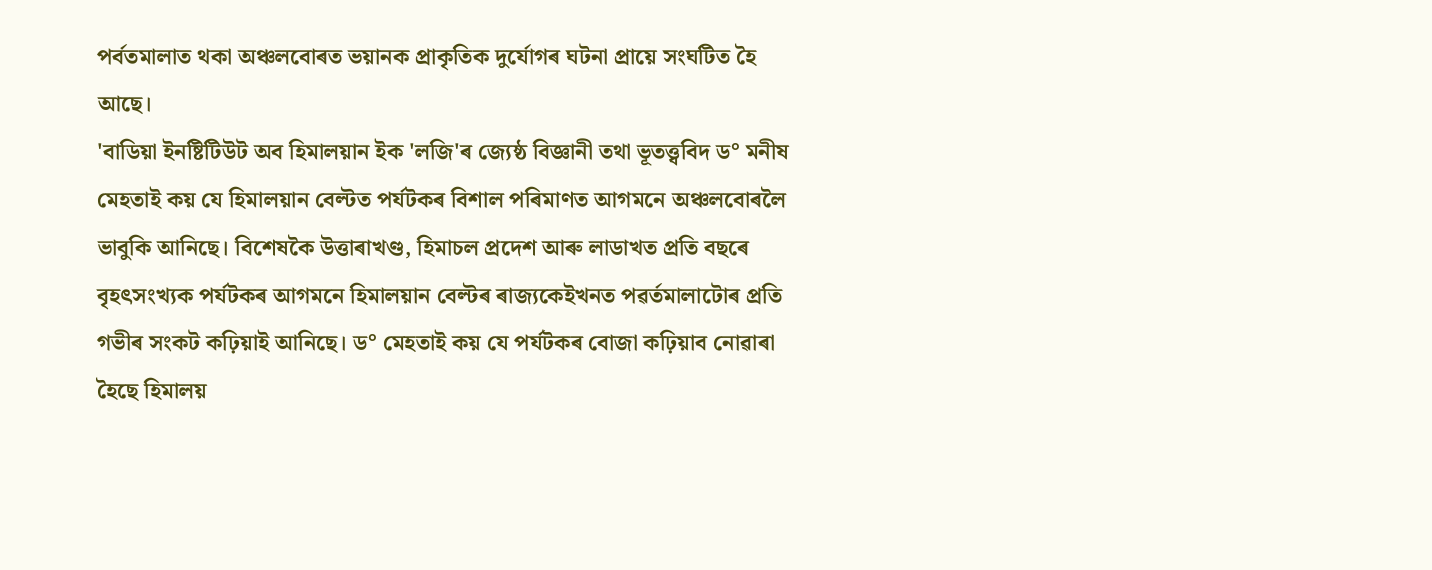পর্বতমালাত থকা অঞ্চলবোৰত ভয়ানক প্রাকৃতিক দুর্যোগৰ ঘটনা প্রায়ে সংঘটিত হৈ আছে।
'বাডিয়া ইনষ্টিটিউট অব হিমালয়ান ইক 'লজি'ৰ জ্যেষ্ঠ বিজ্ঞানী তথা ভূতত্ত্ববিদ ড° মনীষ মেহতাই কয় যে হিমালয়ান বেল্টত পৰ্যটকৰ বিশাল পৰিমাণত আগমনে অঞ্চলবোৰলৈ ভাবুকি আনিছে। বিশেষকৈ উত্তাৰাখণ্ড, হিমাচল প্রদেশ আৰু লাডাখত প্রতি বছৰে বৃহৎসংখ্যক পর্যটকৰ আগমনে হিমালয়ান বেল্টৰ ৰাজ্যকেইখনত পৱৰ্তমালাটোৰ প্ৰতি গভীৰ সংকট কঢ়িয়াই আনিছে। ড° মেহতাই কয় যে পৰ্যটকৰ বোজা কঢ়িয়াব নোৱাৰা হৈছে হিমালয়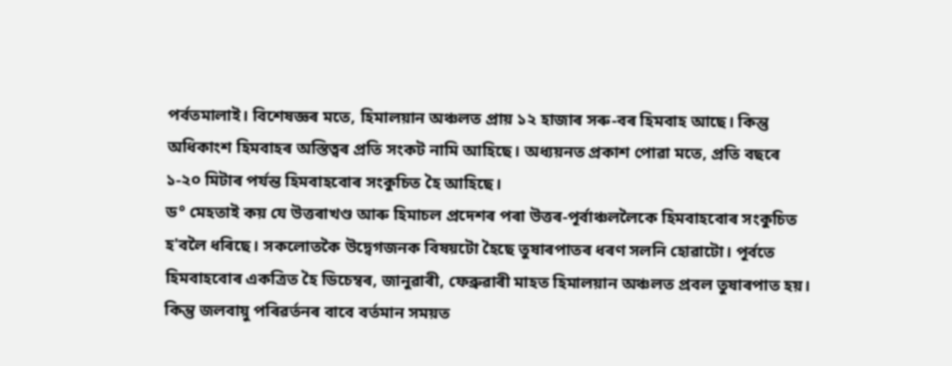পর্বতমালাই। বিশেষজ্ঞৰ মতে, হিমালয়ান অঞ্চলত প্রায় ১২ হাজাৰ সৰু-বৰ হিমবাহ আছে। কিন্তু অধিকাংশ হিমবাহৰ অস্তিত্বৰ প্ৰতি সংকট নামি আহিছে। অধ্যয়নত প্রকাশ পোৱা মতে, প্রতি বছৰে ১-২০ মিটাৰ পর্যন্ত হিমবাহবোৰ সংকুচিত হৈ আহিছে।
ড° মেহতাই কয় যে উত্তৰাখণ্ড আৰু হিমাচল প্ৰদেশৰ পৰা উত্তৰ-পূৰ্বাঞ্চললৈকে হিমবাহবোৰ সংকুচিত হ'বলৈ ধৰিছে। সকলোতকৈ উদ্বেগজনক বিষয়টো হৈছে তুষাৰপাতৰ ধৰণ সলনি হোৱাটো। পূৰ্বতে হিমবাহবোৰ একত্ৰিত হৈ ডিচেম্বৰ, জানুৱাৰী, ফেব্ৰুৱাৰী মাহত হিমালয়ান অঞ্চলত প্রবল তুষাৰপাত হয়। কিন্তু জলবায়ু পৰিৱৰ্তনৰ বাবে বর্তমান সময়ত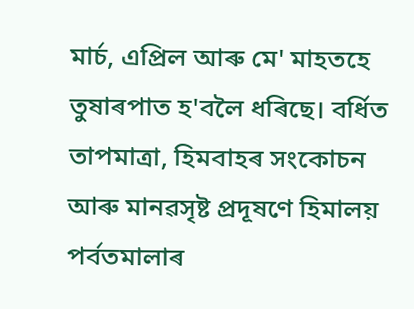মার্চ, এপ্রিল আৰু মে' মাহতহে তুষাৰপাত হ'বলৈ ধৰিছে। বর্ধিত তাপমাত্রা, হিমবাহৰ সংকোচন আৰু মানৱসৃষ্ট প্রদূষণে হিমালয় পৰ্বতমালাৰ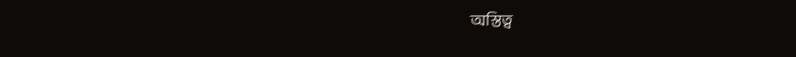অস্তিত্ব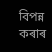বিপন্ন কৰাৰ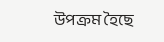উপক্রম হৈছে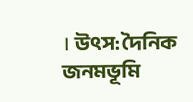। উৎস: দৈনিক জনমভূমি